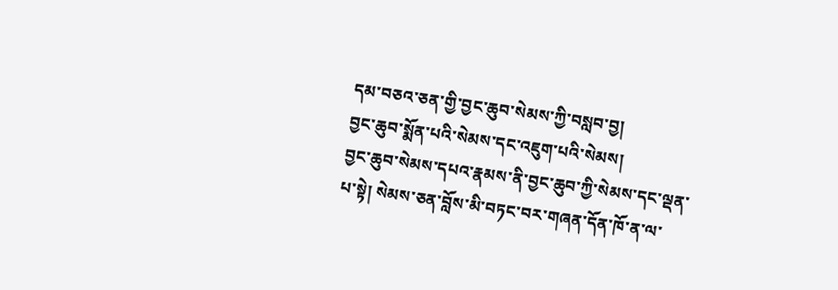དམ་བཅའ་ཅན་གྱི་བྱང་ཆུབ་སེམས་ཀྱི་བསླབ་བྱ།
བྱང་ཆུབ་སྨོན་པའི་སེམས་དང་འཇུག་པའི་སེམས།
བྱང་ཆུབ་སེམས་དཔའ་རྣམས་ནི་བྱང་ཆུབ་ཀྱི་སེམས་དང་ལྡན་པ་སྟེ། སེམས་ཅན་བློས་མི་བཏང་བར་གཞན་དོན་ཁོ་ན་ལ་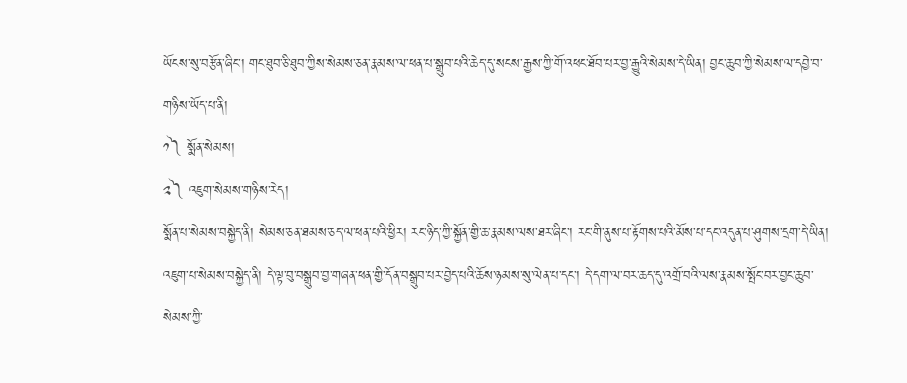ཡོངས་སུ་བརྩོན་ཞིང་། གང་ཐུབ་ཅི་ཐུབ་ཀྱིས་སེམས་ཅན་རྣམས་ལ་ཕན་པ་སྒྲུབ་པའི་ཆེད་དུ་སངས་རྒྱས་ཀྱི་གོ་འཕང་ཐོབ་པར་བྱ་རྒྱུའི་སེམས་དེ་ཡིན། བྱང་ཆུབ་ཀྱི་སེམས་ལ་དབྱེ་བ་གཉིས་ཡོད་པ་ནི།
༡༽ སྨོན་སེམས།
༢༽ འཇུག་སེམས་གཉིས་རེད།
སྨོན་པ་སེམས་བསྐྱེད་ནི། སེམས་ཅན་ཐམས་ཅད་ལ་ཕན་པའི་ཕྱིར། རང་ཉིད་ཀྱི་སྐྱོན་གྱི་ཆ་རྣམས་ལས་ཐར་ཞིང་། རང་གི་ནུས་པ་རྟོགས་པའི་མོས་པ་དང་འདུན་པ་ཤུགས་དྲག་དེ་ཡིན། འཇུག་པ་སེམས་བསྐྱེད་ནི། དེ་ལྟ་བུ་བསྒྲུབ་བྱ་གཞན་ཕན་གྱི་དོན་བསྒྲུབ་པར་བྱེད་པའི་ཆོས་ཉམས་སུ་ལེན་པ་དང་། དེ་དག་ལ་བར་ཆད་དུ་འགྲོ་བའི་ལས་རྣམས་སྤོང་བར་བྱང་ཆུབ་སེམས་ཀྱི་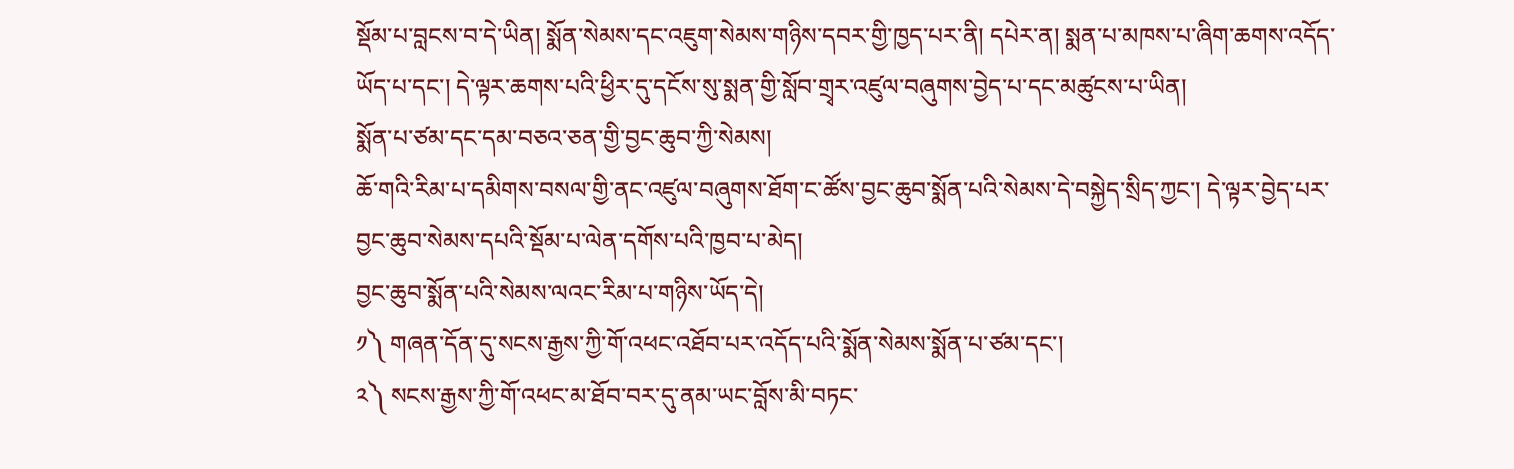སྡོམ་པ་བླངས་བ་དེ་ཡིན། སྨོན་སེམས་དང་འཇུག་སེམས་གཉིས་དབར་གྱི་ཁྱད་པར་ནི། དཔེར་ན། སྨན་པ་མཁས་པ་ཞིག་ཆགས་འདོད་ཡོད་པ་དང་། དེ་ལྟར་ཆགས་པའི་ཕྱིར་དུ་དངོས་སུ་སྨན་གྱི་སློབ་གྲྭར་འཛུལ་བཞུགས་བྱེད་པ་དང་མཚུངས་པ་ཡིན།
སྨོན་པ་ཙམ་དང་དམ་བཅའ་ཅན་གྱི་བྱང་ཆུབ་ཀྱི་སེམས།
ཆོ་གའི་རིམ་པ་དམིགས་བསལ་གྱི་ནང་འཛུལ་བཞུགས་ཐོག་ང་ཚོས་བྱང་ཆུབ་སྨོན་པའི་སེམས་དེ་བསྐྱེད་སྲིད་ཀྱང་། དེ་ལྟར་བྱེད་པར་བྱང་ཆུབ་སེམས་དཔའི་སྡོམ་པ་ལེན་དགོས་པའི་ཁྱབ་པ་མེད།
བྱང་ཆུབ་སྨོན་པའི་སེམས་ལའང་རིམ་པ་གཉིས་ཡོད་དེ།
༡༽ གཞན་དོན་དུ་སངས་རྒྱས་ཀྱི་གོ་འཕང་འཐོབ་པར་འདོད་པའི་སྨོན་སེམས་སྨོན་པ་ཙམ་དང་།
༢༽ སངས་རྒྱས་ཀྱི་གོ་འཕང་མ་ཐོབ་བར་དུ་ནམ་ཡང་བློས་མི་བཏང་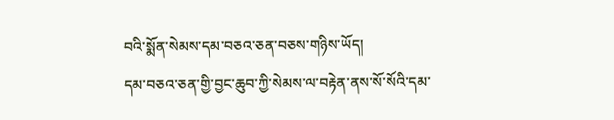བའི་སྨོན་སེམས་དམ་བཅའ་ཅན་བཅས་གཉིས་ཡོད།
དམ་བཅའ་ཅན་གྱི་བྱང་ཆུབ་ཀྱི་སེམས་ལ་བརྟེན་ནས་སོ་སོའི་དམ་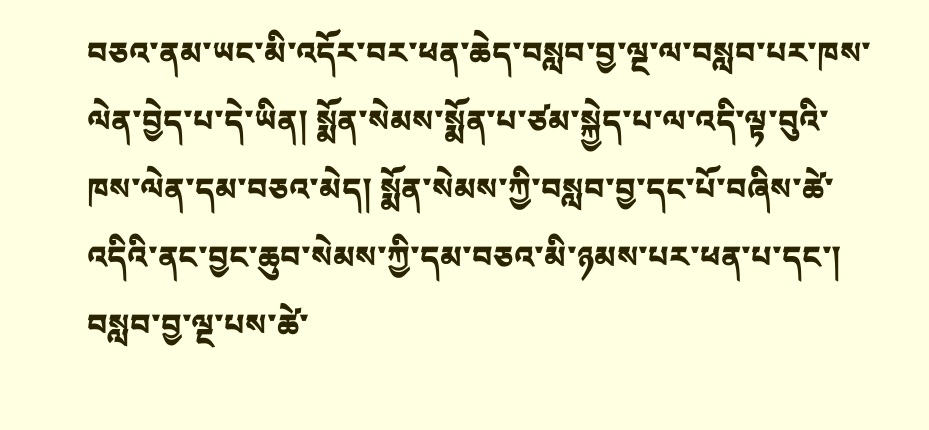བཅའ་ནམ་ཡང་མི་འདོར་བར་ཕན་ཆེད་བསླབ་བྱ་ལྔ་ལ་བསླབ་པར་ཁས་ལེན་བྱེད་པ་དེ་ཡིན། སྨོན་སེམས་སྨོན་པ་ཙམ་སྐྱེད་པ་ལ་འདི་ལྟ་བུའི་ཁས་ལེན་དམ་བཅའ་མེད། སྨོན་སེམས་ཀྱི་བསླབ་བྱ་དང་པོ་བཞིས་ཚེ་འདིའི་ནང་བྱང་ཆུབ་སེམས་ཀྱི་དམ་བཅའ་མི་ཉམས་པར་ཕན་པ་དང་། བསླབ་བྱ་ལྔ་པས་ཚེ་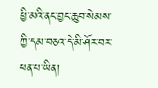ཕྱི་མའི་ནང་བྱང་ཆུབ་སེམས་ཀྱི་དམ་བཅའ་དེ་མི་ཤོར་བར་ཕན་པ་ཡིན།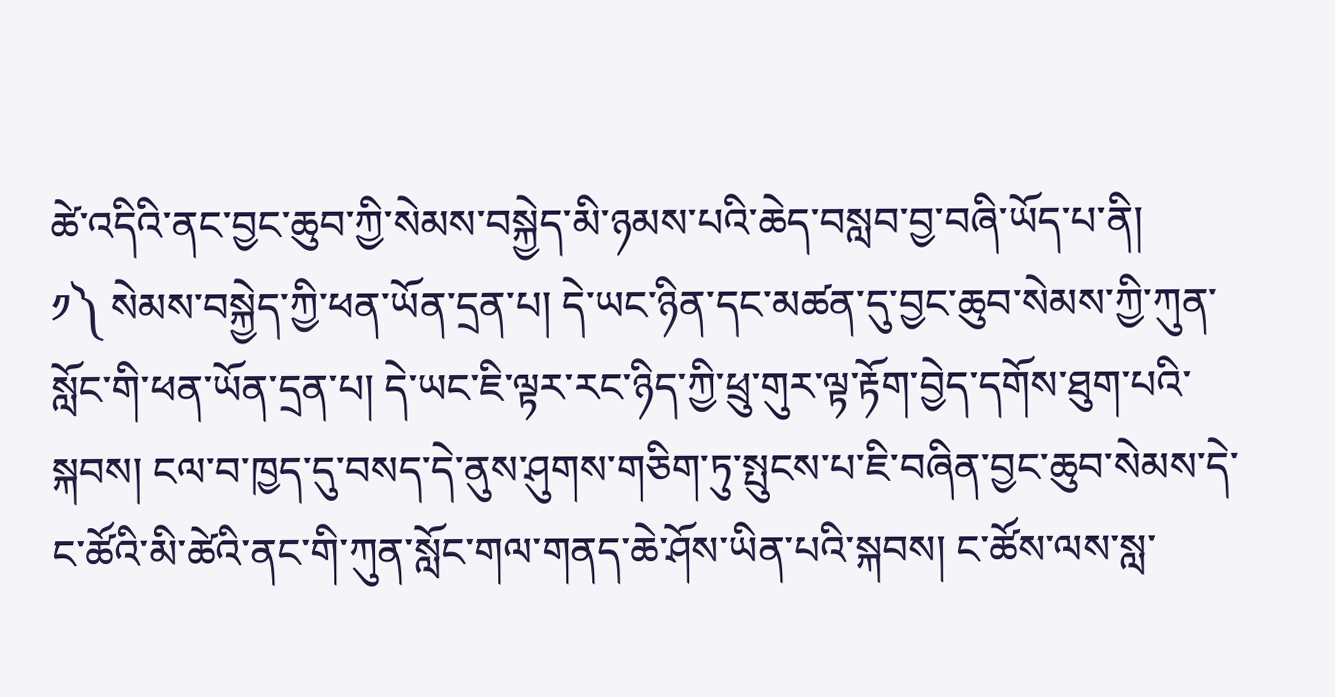ཚེ་འདིའི་ནང་བྱང་ཆུབ་ཀྱི་སེམས་བསྐྱེད་མི་ཉམས་པའི་ཆེད་བསླབ་བྱ་བཞི་ཡོད་པ་ནི།
༡༽ སེམས་བསྐྱེད་ཀྱི་ཕན་ཡོན་དྲན་པ། དེ་ཡང་ཉིན་དང་མཚན་དུ་བྱང་ཆུབ་སེམས་ཀྱི་ཀུན་སློང་གི་ཕན་ཡོན་དྲན་པ། དེ་ཡང་ཇི་ལྟར་རང་ཉིད་ཀྱི་ཕྲུ་གུར་ལྟ་རྟོག་བྱེད་དགོས་ཐུག་པའི་སྐབས། ངལ་བ་ཁྱད་དུ་བསད་དེ་ནུས་ཤུགས་གཅིག་ཏུ་སྤུངས་པ་ཇི་བཞིན་བྱང་ཆུབ་སེམས་དེ་ང་ཚོའི་མི་ཚེའི་ནང་གི་ཀུན་སློང་གལ་གནད་ཆེ་ཤོས་ཡིན་པའི་སྐབས། ང་ཚོས་ལས་སླ་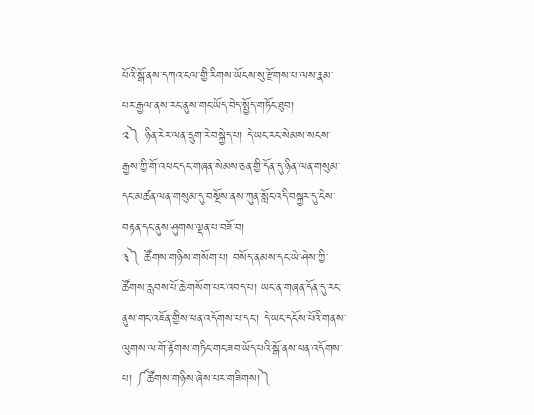པོའི་སྒོ་ནས་དཀའ་ངལ་གྱི་རིགས་ཡོངས་སུ་རྫོགས་པ་ལས་རྣམ་པར་རྒྱལ་ནས་རང་ནུས་གང་ཡོད་བེད་སྤྱོད་གཏོང་ཐུབ།
༢༽ ཉིན་རེར་ལན་དྲུག་རེ་བསྐྱེད་པ། དེ་ཡང་རང་སེམས་སངས་རྒྱས་ཀྱི་གོ་འཕང་དང་གཞན་སེམས་ཅན་གྱི་དོན་དུ་ཉིན་ལན་གསུམ་དང་མཚན་ལན་གསུམ་དུ་བསྔོས་ནས་ཀུན་སློང་འདི་བསྐྱར་དུ་ངེས་བརྟན་དང་ནུས་ཤུགས་ལྡན་པ་བཟོ་བ།
༣༽ ཚོགས་གཉིས་གསོག་པ། བསོད་ནམས་དང་ཡེ་ཤེས་ཀྱི་ཚོགས་རླབས་པོ་ཆེ་གསོག་པར་འབད་པ། ཡང་ན་གཞན་དོན་དུ་རང་ནུས་གང་འཇོན་གྱིས་ཕན་འདོགས་པ་དང་། དེ་ཡང་དངོས་པོའི་གནས་ལུགས་ལ་གོ་རྟོགས་གཏིང་གང་ཟབ་ཡོད་པའི་སྒོ་ནས་ཕན་འདོགས་པ། ༼ཚོགས་གཉིས་ཞེས་པར་གཟིགས།༽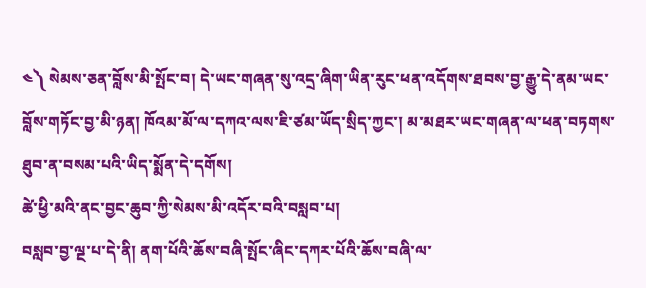༤༽ སེམས་ཅན་བློས་མི་སྤོང་བ། དེ་ཡང་གཞན་སུ་འདྲ་ཞིག་ཡིན་རུང་ཕན་འདོགས་ཐབས་བྱ་རྒྱུ་དེ་ནམ་ཡང་བློས་གཏོང་བྱ་མི་ཉན། ཁོའམ་མོ་ལ་དཀའ་ལས་ཇི་ཙམ་ཡོད་སྲིད་ཀྱང་། མ་མཐར་ཡང་གཞན་ལ་ཕན་བཏགས་ཐུབ་ན་བསམ་པའི་ཡིད་སྨོན་དེ་དགོས།
ཚེ་ཕྱི་མའི་ནང་བྱང་ཆུབ་ཀྱི་སེམས་མི་འདོར་བའི་བསླབ་པ།
བསླབ་བྱ་ལྔ་པ་དེ་ནི། ནག་པོའི་ཆོས་བཞི་སྤོང་ཞིང་དཀར་པོའི་ཆོས་བཞི་ལ་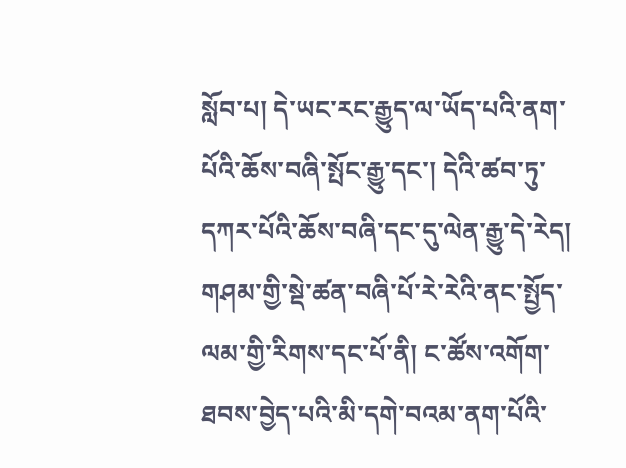སློབ་པ། དེ་ཡང་རང་རྒྱུད་ལ་ཡོད་པའི་ནག་པོའི་ཆོས་བཞི་སྤོང་རྒྱུ་དང་། དེའི་ཚབ་ཏུ་དཀར་པོའི་ཆོས་བཞི་དང་དུ་ལེན་རྒྱུ་དེ་རེད། གཤམ་གྱི་སྡེ་ཚན་བཞི་པོ་རེ་རེའི་ནང་སྤྱོད་ལམ་གྱི་རིགས་དང་པོ་ནི། ང་ཚོས་འགོག་ཐབས་བྱེད་པའི་མི་དགེ་བའམ་ནག་པོའི་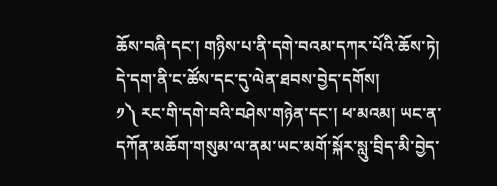ཆོས་བཞི་དང་། གཉིས་པ་ནི་དགེ་བའམ་དཀར་པོའི་ཆོས་ཏེ། དེ་དག་ནི་ང་ཚོས་དང་དུ་ལེན་ཐབས་བྱེད་དགོས།
༡༽ རང་གི་དགེ་བའི་བཤེས་གཉེན་དང་། ཕ་མའམ། ཡང་ན་དཀོན་མཆོག་གསུམ་ལ་ནམ་ཡང་མགོ་སྐོར་སླུ་བྲིད་མི་བྱེད་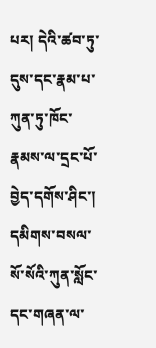པར། དེའི་ཚབ་ཏུ་དུས་དང་རྣམ་པ་ཀུན་ཏུ་ཁོང་རྣམས་ལ་དྲང་པོ་བྱེད་དགོས་ཤིང་། དམིགས་བསལ་སོ་སོའི་ཀུན་སློང་དང་གཞན་ལ་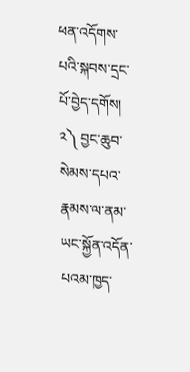ཕན་འདོགས་པའི་སྐབས་དྲང་པོ་བྱེད་དགོས།
༢༽ བྱང་ཆུབ་སེམས་དཔའ་རྣམས་ལ་ནམ་ཡང་སྐྱོན་འདོན་པའམ་ཁྱད་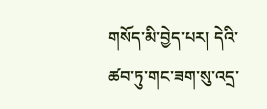གསོད་མི་བྱེད་པར། དེའི་ཚབ་ཏུ་གང་ཟག་སུ་འདྲ་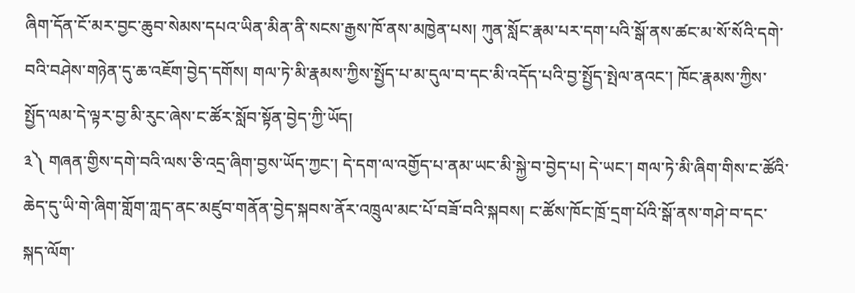ཞིག་དོན་ངོ་མར་བྱང་ཆུབ་སེམས་དཔའ་ཡིན་མིན་ནི་སངས་རྒྱས་ཁོ་ནས་མཁྱེན་པས། ཀུན་སློང་རྣམ་པར་དག་པའི་སྒོ་ནས་ཚང་མ་སོ་སོའི་དགེ་བའི་བཤེས་གཉེན་དུ་ཆ་འཇོག་བྱེད་དགོས། གལ་ཏེ་མི་རྣམས་ཀྱིས་སྤྱོད་པ་མ་དུལ་བ་དང་མི་འདོད་པའི་བྱ་སྤྱོད་སྤེལ་ནའང་། ཁོང་རྣམས་ཀྱིས་སྤྱོད་ལམ་དེ་ལྟར་བྱ་མི་རུང་ཞེས་ང་ཚོར་སློབ་སྟོན་བྱེད་ཀྱི་ཡོད།
༣༽ གཞན་གྱིས་དགེ་བའི་ལས་ཅི་འདྲ་ཞིག་བྱས་ཡོད་ཀྱང་། དེ་དག་ལ་འགྱོད་པ་ནམ་ཡང་མི་སྐྱེ་བ་བྱེད་པ། དེ་ཡང་། གལ་ཏེ་མི་ཞིག་གིས་ང་ཚོའི་ཆེད་དུ་ཡི་གེ་ཞིག་གློག་ཀླད་ནང་མཛུབ་གནོན་བྱེད་སྐབས་ནོར་འཁྲུལ་མང་པོ་བཟོ་བའི་སྐབས། ང་ཚོས་ཁོང་ཁྲོ་དྲག་པོའི་སྒོ་ནས་གཤེ་བ་དང་སྐད་ལོག་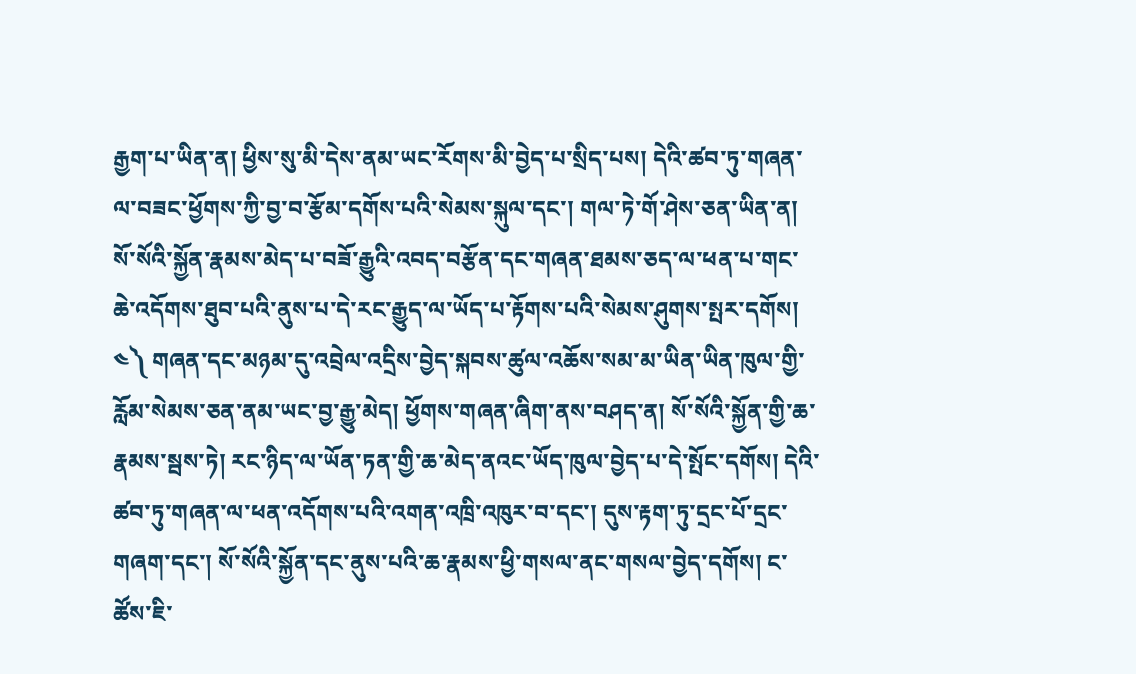རྒྱག་པ་ཡིན་ན། ཕྱིས་སུ་མི་དེས་ནམ་ཡང་རོགས་མི་བྱེད་པ་སྲིད་པས། དེའི་ཚབ་ཏུ་གཞན་ལ་བཟང་ཕྱོགས་ཀྱི་བྱ་བ་རྩོམ་དགོས་པའི་སེམས་སྐུལ་དང་། གལ་ཏེ་གོ་ཤེས་ཅན་ཡིན་ན། སོ་སོའི་སྐྱོན་རྣམས་མེད་པ་བཟོ་རྒྱུའི་འབད་བརྩོན་དང་གཞན་ཐམས་ཅད་ལ་ཕན་པ་གང་ཆེ་འདོགས་ཐུབ་པའི་ནུས་པ་དེ་རང་རྒྱུད་ལ་ཡོད་པ་རྟོགས་པའི་སེམས་ཤུགས་སྤར་དགོས།
༤༽ གཞན་དང་མཉམ་དུ་འབྲེལ་འདྲིས་བྱེད་སྐབས་ཚུལ་འཆོས་སམ་མ་ཡིན་ཡིན་ཁུལ་གྱི་རློམ་སེམས་ཅན་ནམ་ཡང་བྱ་རྒྱུ་མེད། ཕྱོགས་གཞན་ཞིག་ནས་བཤད་ན། སོ་སོའི་སྐྱོན་གྱི་ཆ་རྣམས་སྦས་ཏེ། རང་ཉིད་ལ་ཡོན་ཏན་གྱི་ཆ་མེད་ནའང་ཡོད་ཁུལ་བྱེད་པ་དེ་སྤོང་དགོས། དེའི་ཚབ་ཏུ་གཞན་ལ་ཕན་འདོགས་པའི་འགན་འཁྲི་འཁུར་བ་དང་། དུས་རྟག་ཏུ་དྲང་པོ་དྲང་གཞག་དང་། སོ་སོའི་སྐྱོན་དང་ནུས་པའི་ཆ་རྣམས་ཕྱི་གསལ་ནང་གསལ་བྱེད་དགོས། ང་ཚོས་ཇི་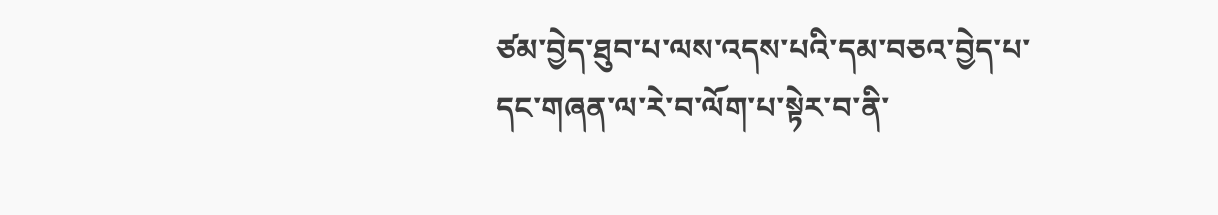ཙམ་བྱེད་ཐུབ་པ་ལས་འདས་པའི་དམ་བཅའ་བྱེད་པ་དང་གཞན་ལ་རེ་བ་ལོག་པ་སྟེར་བ་ནི་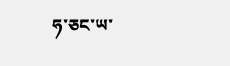ཧ་ཅང་ཡ་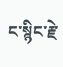ང་སྙིང་རྗེ་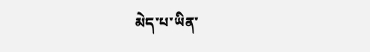མེད་པ་ཡིན་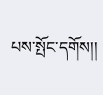པས་སྤོང་དགོས།།